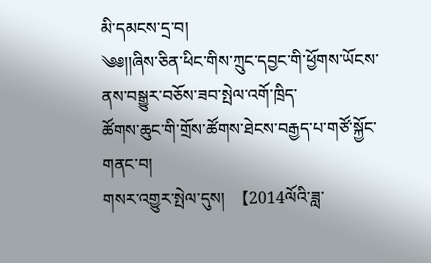མི་དམངས་དྲ་བ།
༄༅།།ཞིས་ཅིན་ཕིང་གིས་ཀྲུང་དབྱང་གི་ཕྱོགས་ཡོངས་ནས་བསྒྱུར་བཅོས་ཟབ་སྤེལ་འགོ་ཁྲིད་
ཚོགས་ཆུང་གི་གྲོས་ཚོགས་ཐེངས་བརྒྱད་པ་གཙོ་སྐྱོང་གནང་བ།
གསར་འགྱུར་སྤེལ་དུས།  【2014ལོའི་ཟླ་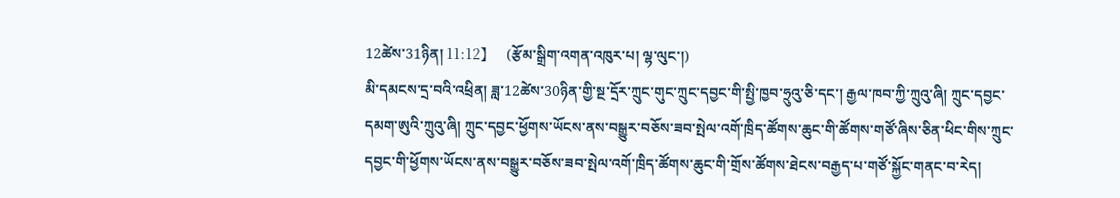12ཚེས་31ཉིན། 11:12】   (རྩོམ་སྒྲིག་འགན་འཁུར་པ། ལྷ་ལུང་།)
མི་དམངས་དྲ་བའི་འཕྲིན། ཟླ་12ཚེས་30ཉིན་གྱི་སྔ་དྲོར་ཀྲུང་གུང་ཀྲུང་དབྱང་གི་སྤྱི་ཁྱབ་ཧྲུའུ་ཅི་དང་། རྒྱལ་ཁབ་ཀྱི་ཀྲུའུ་ཞི། ཀྲུང་དབྱང་དམག་ཨུའི་ཀྲུའུ་ཞི། ཀྲུང་དབྱང་ཕྱོགས་ཡོངས་ནས་བསྒྱུར་བཅོས་ཟབ་སྤེལ་འགོ་ཁྲིད་ཚོགས་ཆུང་གི་ཚོགས་གཙོ་ཞིས་ཅིན་ཕིང་གིས་ཀྲུང་དབྱང་གི་ཕྱོགས་ཡོངས་ནས་བསྒྱུར་བཅོས་ཟབ་སྤེལ་འགོ་ཁྲིད་ཚོགས་ཆུང་གི་གྲོས་ཚོགས་ཐེངས་བརྒྱད་པ་གཙོ་སྐྱོང་གནང་བ་རེད།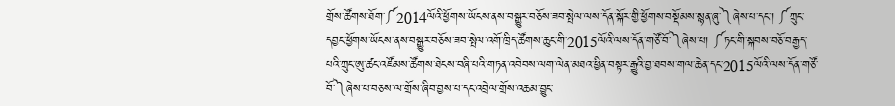གྲོས་ཚོགས་ཐོག་༼2014ལོའི་ཕྱོགས་ཡོངས་ནས་བསྒྱུར་བཅོས་ཟབ་སྤེལ་ལས་དོན་སྐོར་གྱི་ཕྱོགས་བསྡོམས་སྙན་ཞུ་༽ཞེས་པ་དང་། ༼ཀྲུང་དབྱང་ཕྱོགས་ཡོངས་ནས་བསྒྱུར་བཅོས་ཟབ་སྤེལ་འགོ་ཁྲིད་ཚོགས་ཆུང་གི་2015ལོའི་ལས་དོན་གཙོ་བོ་༽ཞེས་པ། ༼ཏང་གི་སྐབས་བཅོ་བརྒྱད་པའི་ཀྲུང་ཨུ་ཚང་འཛོམས་ཚོགས་ཐེངས་བཞི་པའི་གཏན་འབེབས་ལག་ལེན་མཐའ་ཕྱིན་བསྟར་རྒྱུའི་བྱ་ཐབས་གལ་ཆེན་དང་2015ལོའི་ལས་དོན་གཙོ་བོ་༽ཞེས་པ་བཅས་ལ་གྲོས་ཞིབ་བྱས་པ་དང་འབྲེལ་གྲོས་འཆམ་བྱུང་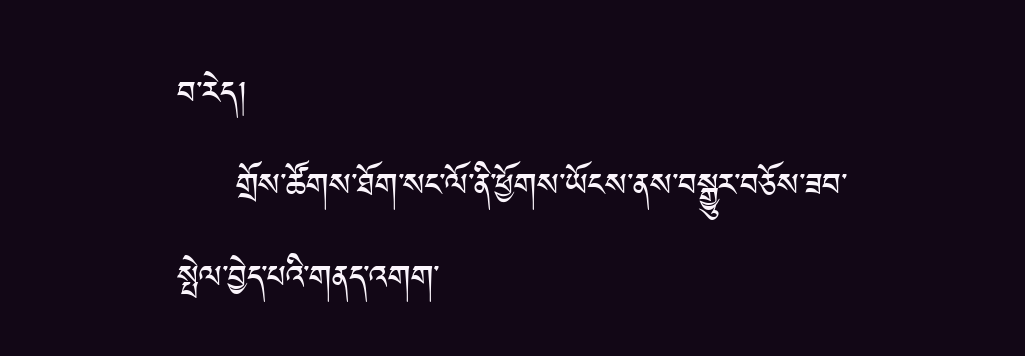བ་རེད།
     གྲོས་ཚོགས་ཐོག་སང་ལོ་ནི་ཕྱོགས་ཡོངས་ནས་བསྒྱུར་བཅོས་ཟབ་སྤེལ་བྱེད་པའི་གནད་འགག་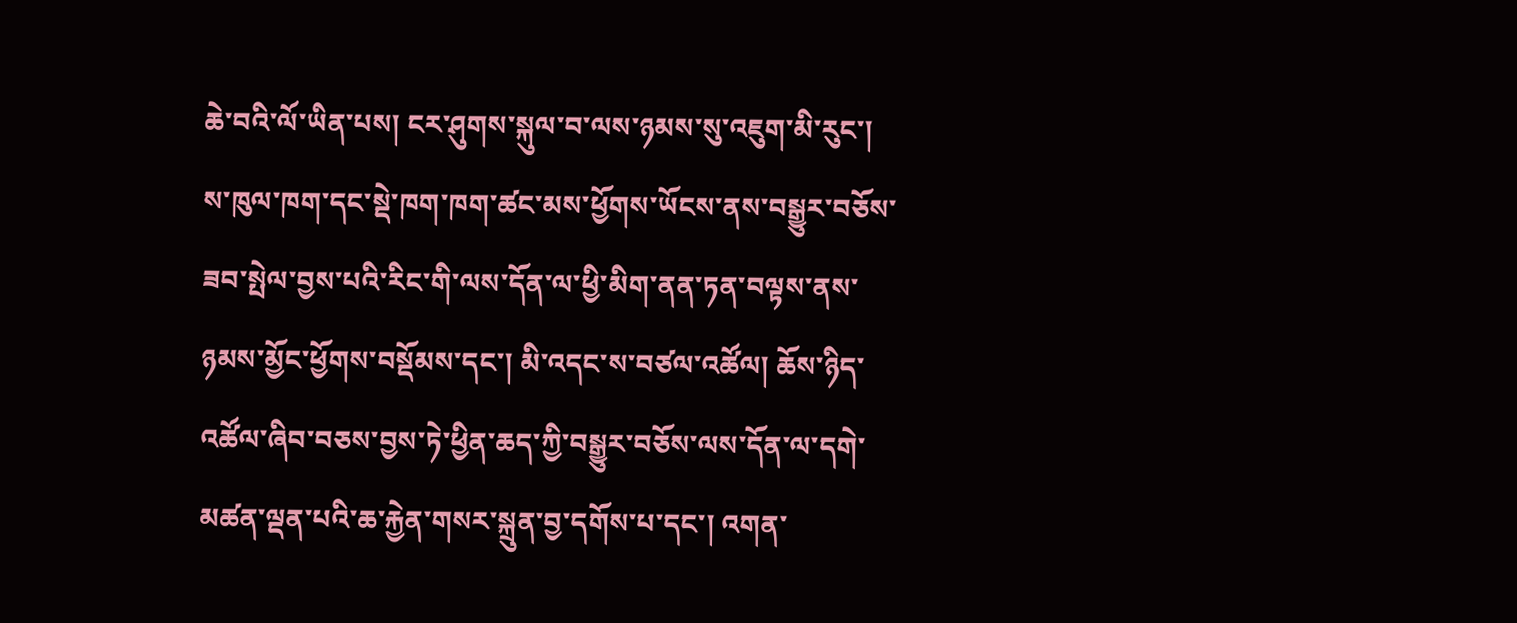ཆེ་བའི་ལོ་ཡིན་པས། ངར་ཤུགས་སྐུལ་བ་ལས་ཉམས་སུ་འཇུག་མི་རུང་། ས་ཁུལ་ཁག་དང་སྡེ་ཁག་ཁག་ཚང་མས་ཕྱོགས་ཡོངས་ནས་བསྒྱུར་བཅོས་ཟབ་སྤེལ་བྱས་པའི་རིང་གི་ལས་དོན་ལ་ཕྱི་མིག་ནན་ཏན་བལྟས་ནས་ཉམས་མྱོང་ཕྱོགས་བསྡོམས་དང་། མི་འདང་ས་བཙལ་འཚོལ། ཆོས་ཉིད་འཚོལ་ཞིབ་བཅས་བྱས་ཏེ་ཕྱིན་ཆད་ཀྱི་བསྒྱུར་བཅོས་ལས་དོན་ལ་དགེ་མཚན་ལྡན་པའི་ཆ་རྐྱེན་གསར་སྐྲུན་བྱ་དགོས་པ་དང་། འགན་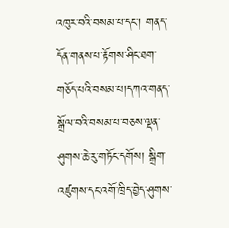འཁུར་བའི་བསམ་པ་དང་། གནད་དོན་གནས་པ་རྟོགས་ཤིང་ཐག་གཅོད་པའི་བསམ་པ།དཀའ་གནད་སྒྲོལ་བའི་བསམ་པ་བཅས་ལྡན་ཤུགས་ཆེ་རུ་གཏོང་དགོས། སྒྲིག་འཛུགས་དང་འགོ་ཁྲིད་བྱེད་ཤུགས་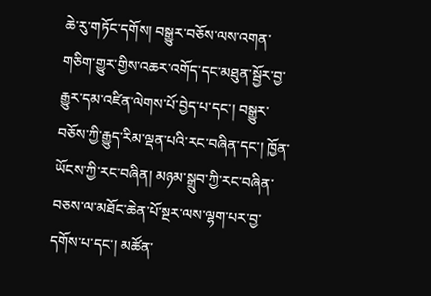ཆེ་རུ་གཏོང་དགོས། བསྒྱུར་བཅོས་ལས་འགན་གཅིག་གྱུར་གྱིས་འཆར་འགོད་དང་མཐུན་སྦྱོར་བྱ་རྒྱུར་དམ་འཛིན་ལེགས་པོ་བྱེད་པ་དང་། བསྒྱུར་བཅོས་ཀྱི་རྒྱུད་རིམ་ལྡན་པའི་རང་བཞིན་དང་། ཁྱོན་ཡོངས་ཀྱི་རང་བཞིན། མཉམ་སྒྲུབ་ཀྱི་རང་བཞིན་བཅས་ལ་མཐོང་ཆེན་པོ་སྔར་ལས་ལྷག་པར་བྱ་དགོས་པ་དང་། མཚོན་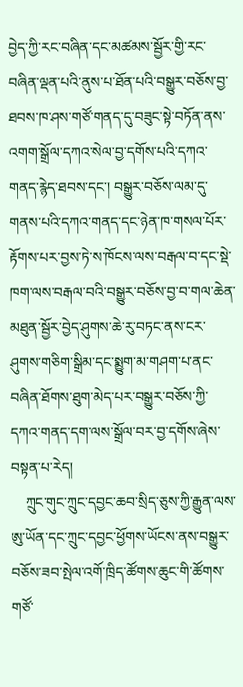བྱེད་ཀྱི་རང་བཞིན་དང་མཚམས་སྦྱོར་གྱི་རང་བཞིན་ལྡན་པའི་ནུས་པ་ཐོན་པའི་བསྒྱུར་བཅོས་བྱ་ཐབས་ཁ་ཤས་གཙོ་གནད་དུ་བཟུང་སྟེ་བཏོན་ནས་འགག་སྒྲོལ་དཀའ་སེལ་བྱ་དགོས་པའི་དཀའ་གནད་རྙེད་ཐབས་དང་། བསྒྱུར་བཅོས་ལམ་དུ་གནས་པའི་དཀའ་གནད་དང་ཉེན་ཁ་གསལ་པོར་རྟོགས་པར་བྱས་ཏེ་ས་ཁོངས་ལས་བརྒལ་བ་དང་སྡེ་ཁག་ལས་བརྒལ་བའི་བསྒྱུར་བཅོས་བྱ་བ་གལ་ཆེན་མཐུན་སྦྱོར་བྱེད་ཤུགས་ཆེ་རུ་བཏང་ནས་ངར་ཤུགས་གཅིག་སྒྲིམ་དང་སྨྱུག་མ་གཤག་པ་ནང་བཞིན་ཐོགས་ཐུག་མེད་པར་བསྒྱུར་བཅོས་ཀྱི་དཀའ་གནད་དག་ལས་སྒྲོལ་བར་བྱ་དགོས་ཞེས་བསྟན་པ་རེད།
    ཀྲུང་གུང་ཀྲུང་དབྱང་ཆབ་སྲིད་ཅུས་ཀྱི་རྒྱུན་ལས་ཨུ་ཡོན་དང་ཀྲུང་དབྱང་ཕྱོགས་ཡོངས་ནས་བསྒྱུར་བཅོས་ཟབ་སྤེལ་འགོ་ཁྲིད་ཚོགས་ཆུང་གི་ཚོགས་གཙོ་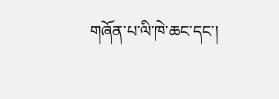གཞོན་པ་ལི་ཁེ་ཆང་དང་།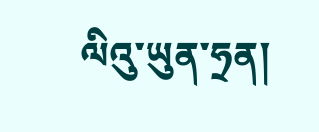ལིའུ་ཡུན་ཧྲན།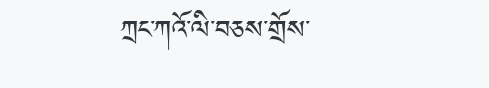ཀྲང་ཀའོ་ལི་བཅས་གྲོས་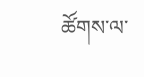ཚོགས་ལ་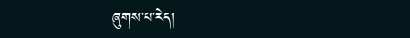ཞུགས་པ་རེད།